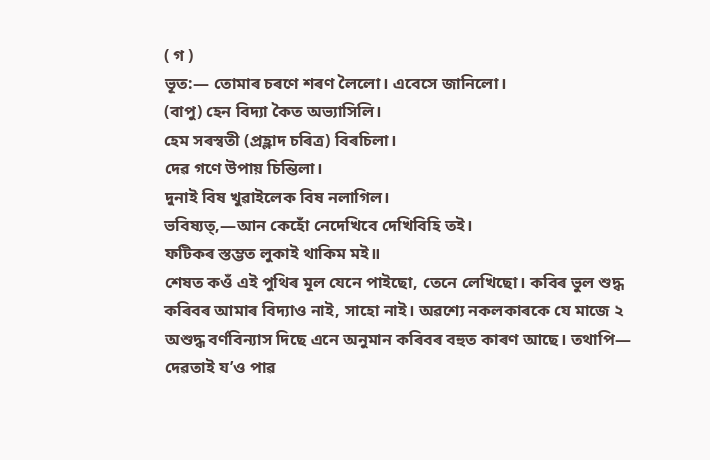( গ )
ভূত:— তোমাৰ চৰণে শৰণ লৈলো। এবেসে জানিলো।
(বাপু) হেন বিদ্যা কৈত অভ্যাসিলি।
হেম সৰস্বতী (প্ৰহ্লাদ চৰিত্ৰ) বিৰচিলা।
দেৱ গণে উপায় চিন্তিলা।
দুনাই বিষ খুৱাইলেক বিষ নলাগিল।
ভবিষ্যত্,—আন কেহোঁ নেদেখিবে দেখিবিহি তই।
ফটিকৰ স্তম্ভত লুকাই থাকিম মই॥
শেষত কওঁ এই পুথিৰ মূল যেনে পাইছো, তেনে লেখিছো। কবিৰ ভুল শুদ্ধ কৰিবৰ আমাৰ বিদ্যাও নাই, সাহো নাই। অৱশ্যে নকলকাৰকে যে মাজে ২ অশুদ্ধ বৰ্ণবিন্যাস দিছে এনে অনুমান কৰিবৰ বহুত কাৰণ আছে। তথাপি— দেৱতাই য’ও পাৱ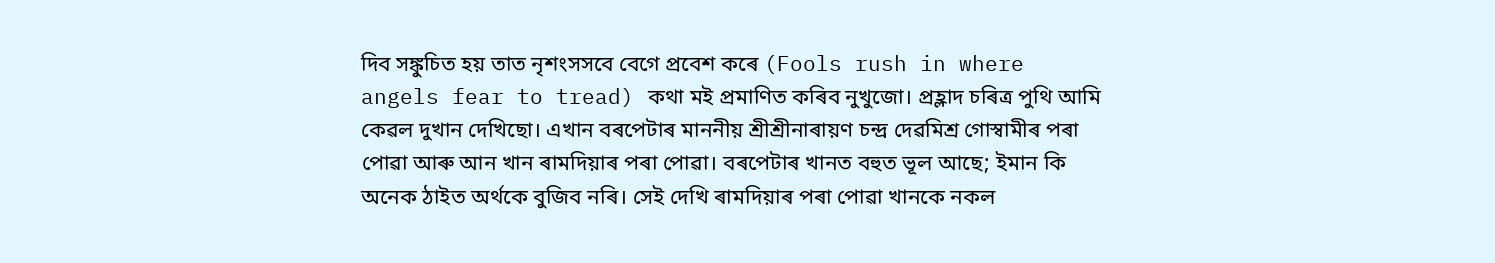দিব সঙ্কুচিত হয় তাত নৃশংসসবে বেগে প্ৰবেশ কৰে (Fools rush in where angels fear to tread) কথা মই প্ৰমাণিত কৰিব নুখুজো। প্ৰহ্লাদ চৰিত্ৰ পুথি আমি কেৱল দুখান দেখিছো। এখান বৰপেটাৰ মাননীয় শ্ৰীশ্ৰীনাৰায়ণ চন্দ্ৰ দেৱমিশ্ৰ গোস্বামীৰ পৰা পোৱা আৰু আন খান ৰামদিয়াৰ পৰা পোৱা। বৰপেটাৰ খানত বহুত ভূল আছে; ইমান কি অনেক ঠাইত অৰ্থকে বুজিব নৰি। সেই দেখি ৰামদিয়াৰ পৰা পোৱা খানকে নকল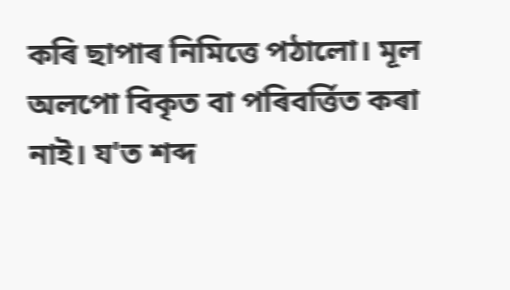কৰি ছাপাৰ নিমিত্তে পঠালো। মূল অলপো বিকৃত বা পৰিবৰ্ত্তিত কৰা নাই। য'ত শব্দ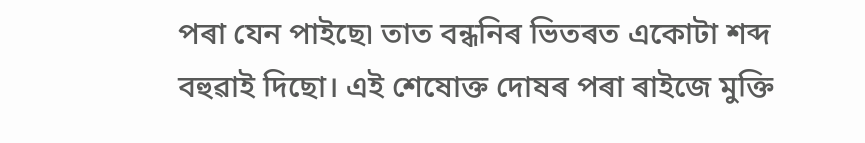পৰা যেন পাইছে৷ তাত বন্ধনিৰ ভিতৰত একোটা শব্দ বহুৱাই দিছো। এই শেষোক্ত দোষৰ পৰা ৰাইজে মুক্তি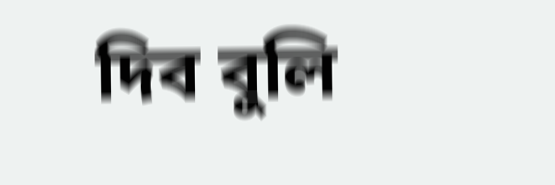দিব বুলি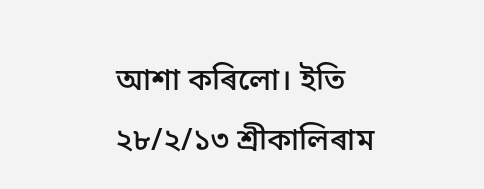আশা কৰিলো। ইতি
২৮/২/১৩ শ্ৰীকালিৰাম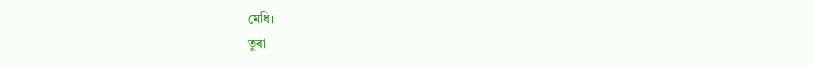মেধি।
তুৰা